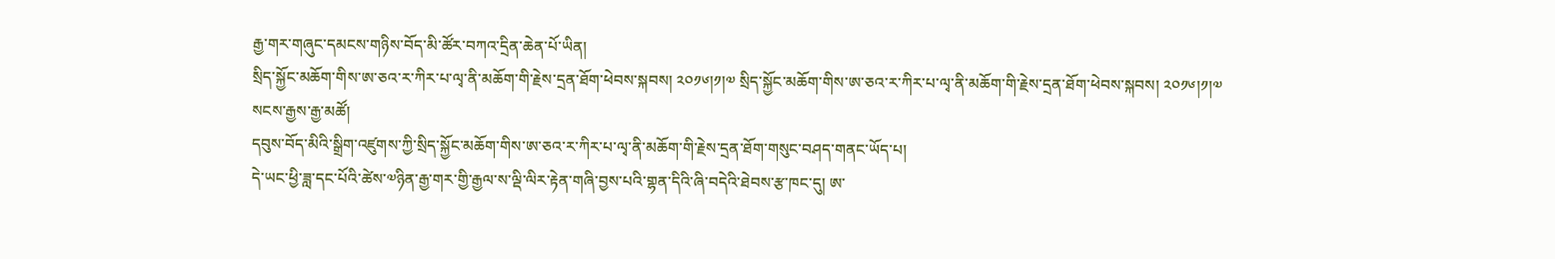རྒྱ་གར་གཞུང་དམངས་གཉིས་བོད་མི་ཚོར་བཀའ་དྲིན་ཆེན་པོ་ཡིན།
སྲིད་སྐྱོང་མཆོག་གིས་ཨ་ཅའ་ར་ཀིར་པ་ལྭ་ནི་མཆོག་གི་རྗེས་དྲན་ཐོག་ཕེབས་སྐབས། ༢༠༡༦།༡།༧ སྲིད་སྐྱོང་མཆོག་གིས་ཨ་ཅའ་ར་ཀིར་པ་ལྭ་ནི་མཆོག་གི་རྗེས་དྲན་ཐོག་ཕེབས་སྐབས། ༢༠༡༦།༡།༧
སངས་རྒྱས་རྒྱ་མཚོ།
དབུས་བོད་མིའི་སྒྲིག་འཛུགས་ཀྱི་སྲིད་སྐྱོང་མཆོག་གིས་ཨ་ཅའ་ར་ཀིར་པ་ལྭ་ནི་མཆོག་གི་རྗེས་དྲན་ཐོག་གསུང་བཤད་གནང་ཡོད་པ།
དེ་ཡང་ཕྱི་ཟླ་དང་པོའི་ཚེས་༧ཉིན་རྒྱ་གར་གྱི་རྒྱལ་ས་ལྡི་ལིར་རྟེན་གཞི་བྱས་པའི་གྷན་དིའི་ཞི་བདེའི་ཐེབས་རྩ་ཁང་དུ། ཨ་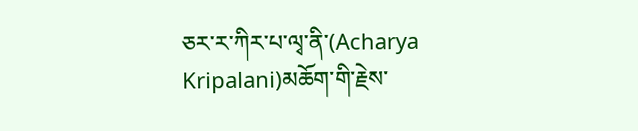ཅར་ར་ཀིར་པ་ལྭ་ནི་(Acharya Kripalani)མཆོག་གི་རྗེས་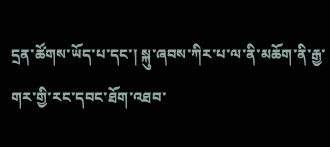དྲན་ཚོགས་ཡོད་པ་དང་། སྐུ་ཞབས་ཀིར་པ་ལ་ནི་མཆོག་ནི་རྒྱ་གར་གྱི་རང་དབང་ཐོག་འཐབ་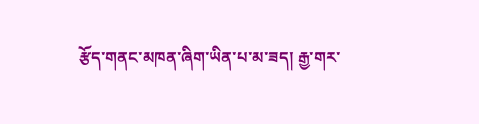རྩོད་གནང་མཁན་ཞིག་ཡིན་པ་མ་ཟད། རྒྱ་གར་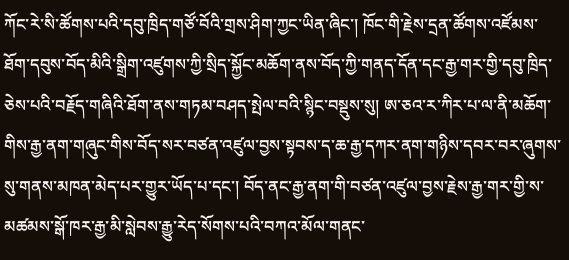ཀོང་རེ་སི་ཚོགས་པའི་དབུ་ཁྲིད་གཙོ་བོའི་གྲས་ཤིག་ཀྱང་ཡིན་ཞིང་། ཁོང་གི་རྗེས་དྲན་ཚོགས་འཛོམས་ཐོག་དབུས་བོད་མིའི་སྒྲིག་འཛུགས་ཀྱི་སྲིད་སྐྱོང་མཆོག་ནས་བོད་ཀྱི་གནད་དོན་དང་རྒྱ་གར་གྱི་དབུ་ཁྲིད་ཅེས་པའི་བརྗོད་གཞིའི་ཐོག་ནས་གཏམ་བཤད་སྤེལ་བའི་སྙིང་བསྡུས་སུ། ཨ་ཅའ་ར་ཀིར་པ་ལ་ནི་མཆོག་གིས་རྒྱ་ནག་གཞུང་གིས་བོད་སར་བཙན་འཛུལ་བྱས་སྟབས་ད་ཆ་རྒྱ་དཀར་ནག་གཉིས་དབར་བར་ཞུགས་སུ་གནས་མཁན་མེད་པར་གྱུར་ཡོད་པ་དང་། བོད་ནང་རྒྱ་ནག་གི་བཙན་འཛུལ་བྱས་རྗེས་རྒྱ་གར་གྱི་ས་མཚམས་སྒོ་ཁར་རྒྱ་མི་སླེབས་རྒྱུ་རེད་སོགས་པའི་བཀའ་མོལ་གནང་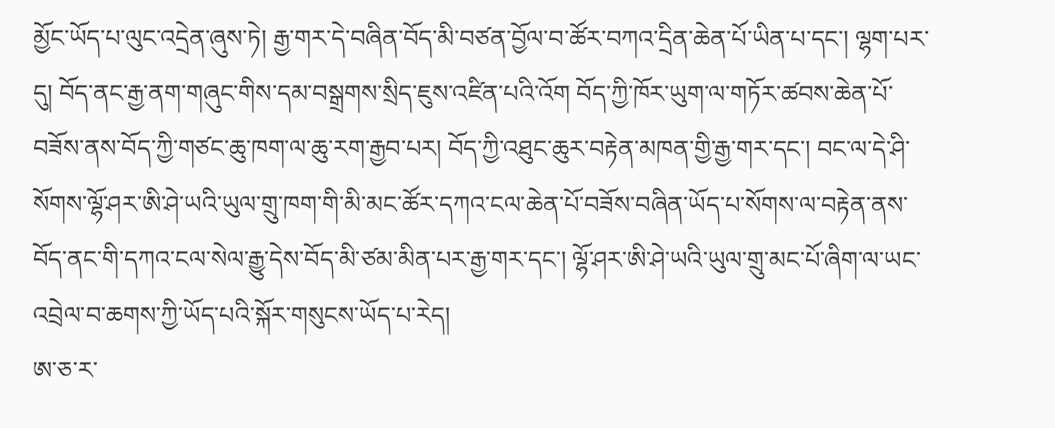མྱོང་ཡོད་པ་ལུང་འདྲེན་ཞུས་ཏེ། རྒྱ་གར་དེ་བཞིན་བོད་མི་བཙན་བྱོལ་བ་ཚོར་བཀའ་དྲིན་ཆེན་པོ་ཡིན་པ་དང་། ལྷག་པར་དུ། བོད་ནང་རྒྱ་ནག་གཞུང་གིས་དམ་བསྒྲགས་སྲིད་ཇུས་འཛིན་པའི་འོག བོད་ཀྱི་ཁོར་ཡུག་ལ་གཏོར་ཚབས་ཆེན་པོ་བཟོས་ནས་བོད་ཀྱི་གཙང་ཆུ་ཁག་ལ་ཆུ་རག་རྒྱབ་པར། བོད་ཀྱི་འཐུང་ཆུར་བརྟེན་མཁན་གྱི་རྒྱ་གར་དང་། བང་ལ་དེ་ཤི་སོགས་ལྷོ་ཤར་ཨི་ཤེ་ཡའི་ཡུལ་གྲུ་ཁག་གི་མི་མང་ཚོར་དཀའ་ངལ་ཆེན་པོ་བཟོས་བཞིན་ཡོད་པ་སོགས་ལ་བརྟེན་ནས་བོད་ནང་གི་དཀའ་ངལ་སེལ་རྒྱུ་དེས་བོད་མི་ཙམ་མིན་པར་རྒྱ་གར་དང་། ལྷོ་ཤར་ཨི་ཤེ་ཡའི་ཡུལ་གྲུ་མང་པོ་ཞིག་ལ་ཡང་འབྲེལ་བ་ཆགས་ཀྱི་ཡོད་པའི་སྐོར་གསུངས་ཡོད་པ་རེད།
ཨ་ཅ་ར་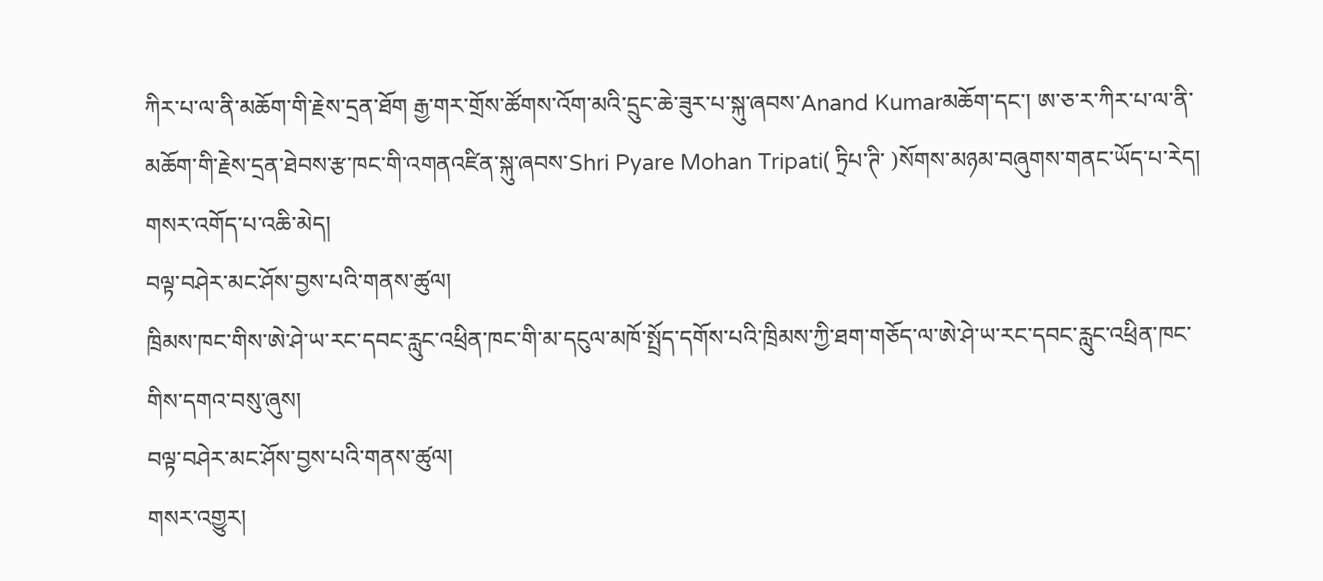ཀིར་པ་ལ་ནི་མཆོག་གི་རྗེས་དྲན་ཐོག རྒྱ་གར་གྲོས་ཚོགས་འོག་མའི་དྲུང་ཆེ་ཟུར་པ་སྐུ་ཞབས་Anand Kumarམཆོག་དང་། ཨ་ཅ་ར་ཀིར་པ་ལ་ནི་མཆོག་གི་རྗེས་དྲན་ཐེབས་རྩ་ཁང་གི་འགནའཛིན་སྐུ་ཞབས་Shri Pyare Mohan Tripati( ཏྲིཔ་ཊི་ )སོགས་མཉམ་བཞུགས་གནང་ཡོད་པ་རེད།
གསར་འགོད་པ་འཆི་མེད།
བལྟ་བཤེར་མང་ཤོས་བྱས་པའི་གནས་ཚུལ།
ཁྲིམས་ཁང་གིས་ཨེ་ཤེ་ཡ་རང་དབང་རླུང་འཕྲིན་ཁང་གི་མ་དངུལ་མཁོ་སྤྲོད་དགོས་པའི་ཁྲིམས་ཀྱི་ཐག་གཅོད་ལ་ཨེ་ཤེ་ཡ་རང་དབང་རླུང་འཕྲིན་ཁང་གིས་དགའ་བསུ་ཞུས།
བལྟ་བཤེར་མང་ཤོས་བྱས་པའི་གནས་ཚུལ།
གསར་འགྱུར།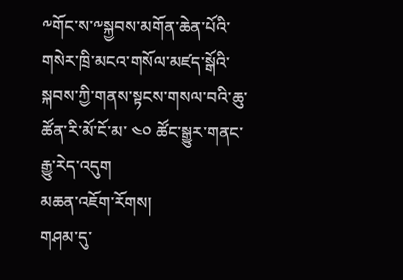༸གོང་ས་༸སྐྱབས་མགོན་ཆེན་པོའི་གསེར་ཁྲི་མངའ་གསོལ་མཛད་སྒོའི་སྐབས་ཀྱི་གནས་སྟངས་གསལ་བའི་ཆུ་ཚོན་རི་མོ་ངོ་མ་ ༤༠ ཚོང་སྒྱུར་གནང་རྒྱུ་རེད་འདུག
མཆན་འཇོག་རོགས།
གཤམ་དུ་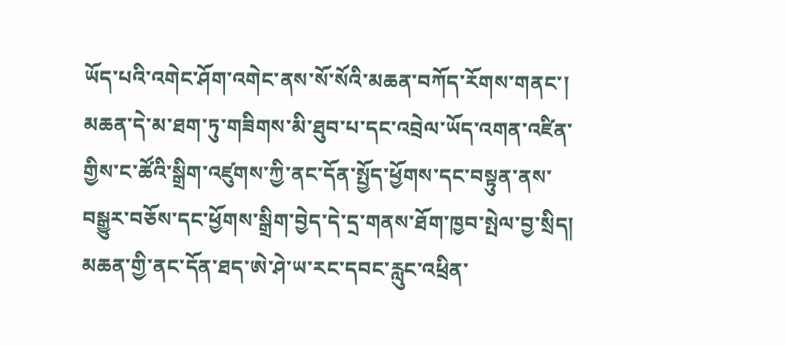ཡོད་པའི་འགེང་ཤོག་འགེང་ནས་སོ་སོའི་མཆན་བཀོད་རོགས་གནང་། མཆན་དེ་མ་ཐག་ཏུ་གཟིགས་མི་ཐུབ་པ་དང་འབྲེལ་ཡོད་འགན་འཛིན་གྱིས་ང་ཚོའི་སྒྲིག་འཛུགས་ཀྱི་ནང་དོན་སྤྱོད་ཕྱོགས་དང་བསྟུན་ནས་བསྒྱུར་བཅོས་དང་ཕྱོགས་སྒྲིག་བྱེད་དེ་དྲ་གནས་ཐོག་ཁྱབ་སྤེལ་བྱ་སྲིད། མཆན་གྱི་ནང་དོན་ཐད་ཨེ་ཤེ་ཡ་རང་དབང་རླུང་འཕྲིན་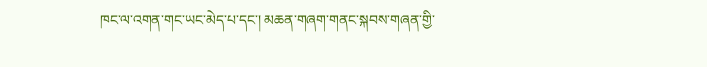ཁང་ལ་འགན་གང་ཡང་མེད་པ་དང་། མཆན་གཞག་གནང་སྐབས་གཞན་གྱི་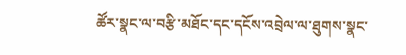ཚོར་སྣང་ལ་བརྩི་མཐོང་དང་དངོས་འབྲེལ་ལ་ཐུགས་སྣང་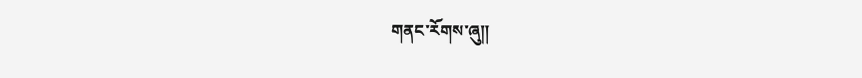གནང་རོགས་ཞུ༎